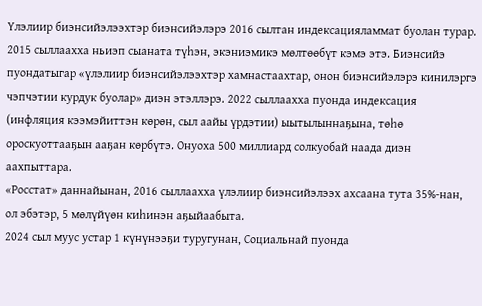Үлэлиир биэнсийэлээхтэр биэнсийэлэрэ 2016 сылтан индексацияламмат буолан турар. 2015 сыллаахха ньиэп сыаната түһэн, экэниэмикэ мөлтөөбүт кэмэ этэ. Биэнсийэ пуондатыгар «үлэлиир биэнсийэлээхтэр хамнастаахтар, онон биэнсийэлэрэ кинилэргэ чэпчэтии курдук буолар» диэн этэллэрэ. 2022 сыллаахха пуонда индексация (инфляция кээмэйиттэн көрөн, сыл аайы үрдэтии) ыытылыннаҕына, төһө ороскуоттааҕын ааҕан көрбүтэ. Онуоха 500 миллиард солкуобай наада диэн аахпыттара.
«Росстат» даннайынан, 2016 сыллаахха үлэлиир биэнсийэлээх ахсаана тута 35%-нан, ол эбэтэр, 5 мөлүйүөн киһинэн аҕыйаабыта.
2024 сыл муус устар 1 күнүнээҕи туругунан, Социальнай пуонда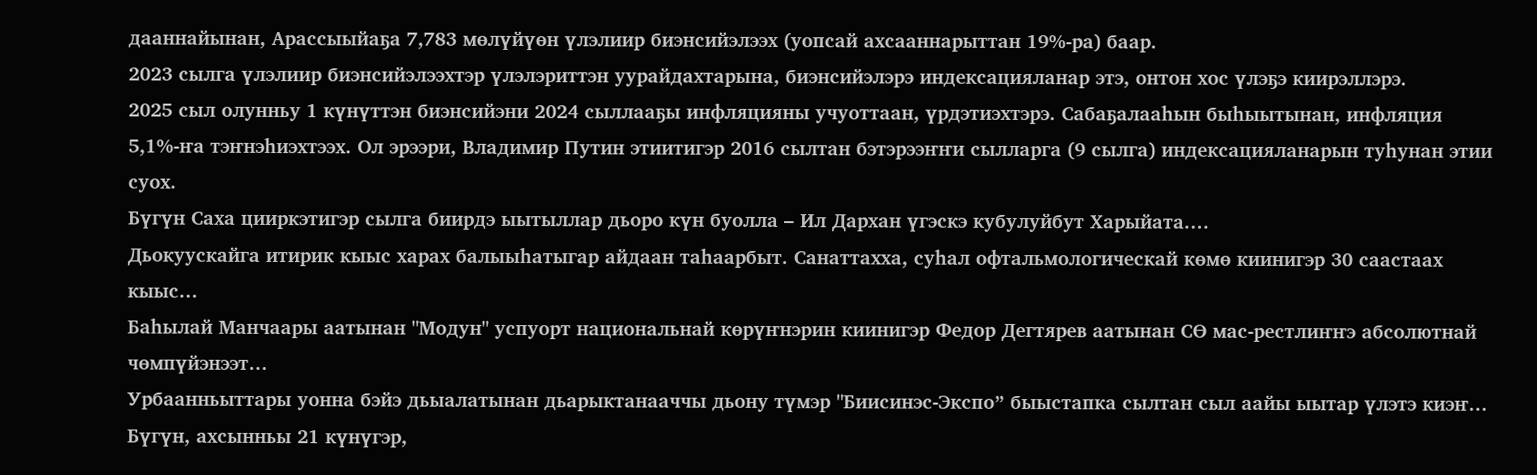дааннайынан, Арассыыйаҕа 7,783 мөлүйүөн үлэлиир биэнсийэлээх (уопсай ахсааннарыттан 19%-ра) баар.
2023 сылга үлэлиир биэнсийэлээхтэр үлэлэриттэн уурайдахтарына, биэнсийэлэрэ индексацияланар этэ, онтон хос үлэҕэ киирэллэрэ.
2025 сыл олунньу 1 күнүттэн биэнсийэни 2024 сыллааҕы инфляцияны учуоттаан, үрдэтиэхтэрэ. Сабаҕалааһын быһыытынан, инфляция 5,1%-ҥа тэҥнэһиэхтээх. Ол эрээри, Владимир Путин этиитигэр 2016 сылтан бэтэрээҥҥи сылларга (9 сылга) индексацияланарын туһунан этии суох.
Бүгүн Саха цииркэтигэр сылга биирдэ ыытыллар дьоро күн буолла – Ил Дархан үгэскэ кубулуйбут Харыйата.…
Дьокуускайга итирик кыыс харах балыыһатыгар айдаан таһаарбыт. Санаттахха, суһал офтальмологическай көмө киинигэр 30 саастаах кыыс…
Баһылай Манчаары аатынан "Модун" успуорт национальнай көрүҥнэрин киинигэр Федор Дегтярев аатынан СӨ мас-рестлиҥҥэ абсолютнай чөмпүйэнээт…
Урбаанньыттары уонна бэйэ дьыалатынан дьарыктанааччы дьону түмэр "Биисинэс-Экспо” быыстапка сылтан сыл аайы ыытар үлэтэ киэҥ…
Бүгүн, ахсынньы 21 күнүгэр,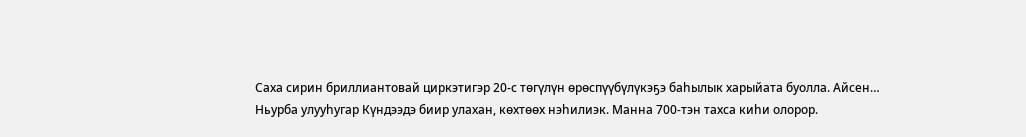Саха сирин бриллиантовай циркэтигэр 20-с төгүлүн өрөспүүбүлүкэҕэ баһылык харыйата буолла. Айсен…
Ньурба улууһугар Күндээдэ биир улахан, көхтөөх нэһилиэк. Манна 700-тэн тахса киһи олорор.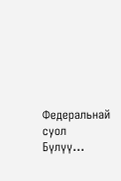Федеральнай суол Бүлүү…